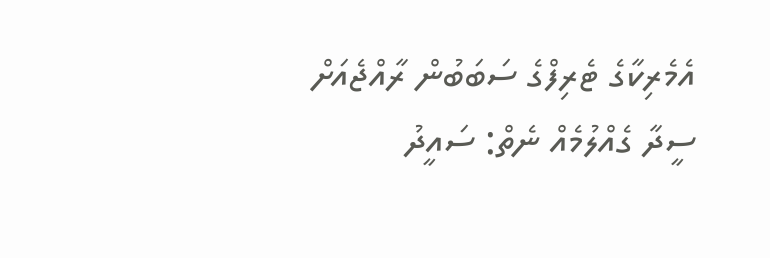އެމެރިކާގެ ޓެރިފްގެ ސަބަބުން ރާއްޖެއަށް ސީދާ ގެއްލުމެއް ނެތް: ސައީދު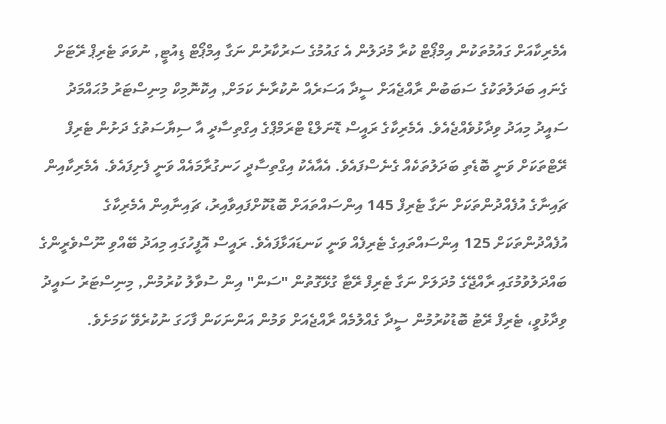އެމެރިކާއަށް ގައުމުތަކުން އިމްޕޯޓް ކުރާ މުދަލުން އެ ގައުމުގެ ސަރުކާރުން ނަގާ އިމްޕޯޓް ޑިއުޓީ, ނުވަތަ ޓެރިޕް ރޭޓަށް ގެނައި ބަދަލުތަކުގެ ސަބަބުން ރާއްޖެއަށް ސީދާ އަސަރެއް ނުކުރާނެ ކަމަށް, އިކޮނޮމިކް މިނިސްޓަރު މުޙައްމަދު ސައީދު މިއަދު ވިދާޅުވެއްޖެއެވެ. އެމެރިކާގެ ރައީސް ޑޮނަލްޑް ޓްރަމްޕްގެ އިގްތިސާދީ އާ ސިޔާސަތުގެ ދަށުން ޓެރިފް ރޭޓްތަކަށް ވަނީ ބޮޑެތި ބަދަލުތަކެއް ގެނެސްފައެވެ. އެއާއެކު އިގްތިސާދީ ހަނގުރާމައެއް ވަނީ ފެށިފައެވެ. އެމެރިކާއިން ޗައިނާގެ އުފެއްދުންތަކަށް ނަގާ ޓެރިފް 145 އިންސައްތައަށް ބޮޑުކޮށްފައިވާއިރު، ޗައިނާއިން އެމެރިކާގެ އުފެއްދުންތަކަށް 125 އިންސައްތައިގެ ޓެރިފެއް ވަނީ ކަނޑައަޅާފައެވެ. ރައީސް އޮފީހުގައި މިއަދު ބޭއްވި ނޫސްވެރީންގެ ބައްދަލުވުމުގައި ރާއްޖޭގެ މުދަލަށް ނަގާ ޓެރިފް ރޭޓާ ގުޅޭގޮތުން "ސަން" އިން ސުވާލު ކުރުމުން, މިނިސްޓަރު ސައީދު ވިދާޅުވީ، ޓެރިފް ރޭޓު ބޮޑުކުރުމުން ސީދާ ގެއްލުމެއް ރާއްޖެއަށް ވަމުން އަންނަކަން ފާހަގަ ނުކުރެވޭ ކަމަށެވެ.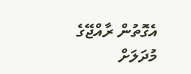އެގޮތުން ރާއްޖޭގެ މުދަލަށް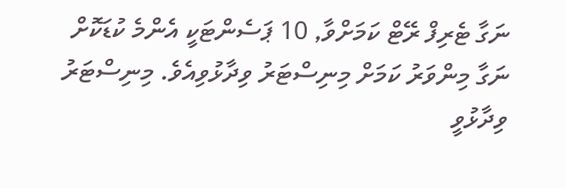ނަގާ ޓެރިފް ރޭޓް ކަމަށްވާ, 10 ޕަސެންޓަކީ އެންމެ ކުޑަކޮށް ނަގާ މިންވަރު ކަމަށް މިނިސްޓަރު ވިދާޅުވިއެވެ. މިނިސްޓަރު ވިދާޅުވީ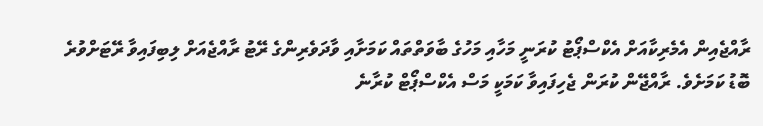ރާއްޖެއިން އެމެރިކާއަށް އެކްސްޕޯޓު ކުރަނީ މަހާއި މަހުގެ ބާވަތްތައް ކަމަށާއި ވާދަވެރިންގެ ރޭޓު ރާއްޖެއަށް ލިބިފައިވާ ރޭޓަށްވުރެ ބޮޑު ކަމަށެވެ. ރާއްޖޭން ކުރަން ޖެހިފައިވާ ކަމަކީ މަސް އެކްސްޕޯޓް ކުރާނެ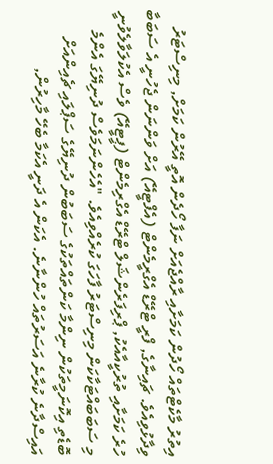އިތުރު މާކެޓްތައް ހޯދުން ކަމަށާއި ރާއްޖެއަށް ނަފާ ހޯދެން އޮތީ އޭރުން ކަމަށް, މިނިސްޓަރު ވިދާޅުވިއެވެ. ޗައިނާގެ, ފްރީ ޓްރޭޑް އެގްރީމެންޓް (އެފްޓީއޭ) އަށް ވަންނަން ޖެހުނީ އެ ސަބަބާ ހުރެ ކަމަށާއި ތުރުކީއާއެކު, ޕްރިފަރެންޝަލް ޓްރޭޑް އެގްރިމެންޓް (ޕީޓީއޭ) ވެސް އެކުލަވާލެވުނީ މި ސަބަބައްޓަކާކަން މިނިސްޓަރު ފާހަގަ ކުރެއްވިއެވެ. "އެހެންނަމަވެސް ދުނިޔޭގަ އެންމެ ބޮޑެތި އިކޮނަމީތަކުން ނިންމާ ކަންތައްތަކުގެ ސަބަބުން ދުނިޔޭގެ ސަޕްލައި ޗެއިންއަށް އައިސްދާނެ ކުރާނެ އަސަރުތައް ހުންނާނެ. އެކަން އެ ދަނީ އެކަމާ ބެހޭ މާހިރުން,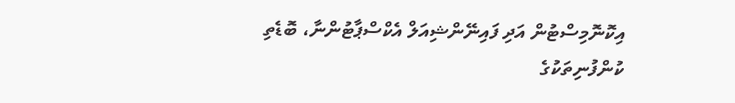އިކޮނޮމިސްޓުން އަދި ފައިނޭންޝިއަލް އެކްސްޕާޓުންނާ، ބޮޑެތި ކުންފުނިތަކުގެ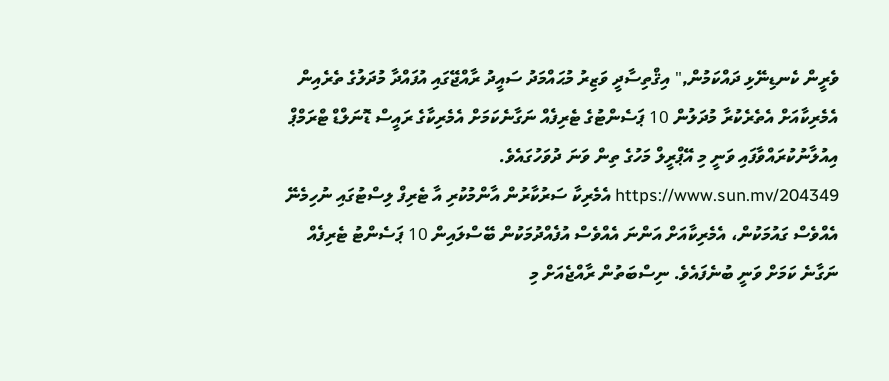ވެރީން ކެނޑިނޭޅި ދައްކަމުން," އިޤްތިސާދީ ވަޒިރު މުޙައްމަދު ސައީދު ރާއްޖޭގައި އުފައްދާ މުދަލުގެ ތެރެއިން އެމެރިކާއަށް އެތެރެކުރާ މުދަލުން 10 ޕަސެންޓުގެ ޓެރިފެއް ނަގާނެކަމަށް އެމެރިކާގެ ރައީސް ޑޮނަލްޑް ޓްރަމްޕް އިއުލާނުކުރައްވާފައި ވަނީ މި އޭޕްރީލް މަހުގެ ތިން ވަނަ ދުވަހުގައެވެ. https://www.sun.mv/204349 އެމެރިކާ ސަރުކާރުން އާންމުކުރި އާ ޓެރިފް ލިސްޓުގައި ނުހިމެނޭ އެއްވެސް ގައުމަކުން، އެމެރިކާއަށް އަންނަ އެއްވެސް އުފެއްދުމަކުން ބޭސްލައިން 10 ޕަސެންޓު ޓެރިފެއް ނަގާނެ ކަމަށް ވަނީ ބުނެފައެވެ. ނިސްބަތުން ރާއްޖެއަށް މި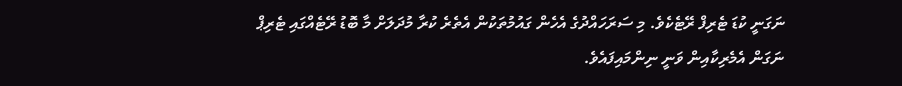ނަގަނީ ކުޑަ ޓެރިފް ރޭޓެކެވެ. މި ސަރަހައްދުގެ އެހެން ގައުމުތަކުން އެތެރެ ކުރާ މުދަލަށް މާ ބޮޑު ރޭޓެއްގައި ޓެރިޕް ނަގަން އެމެރިކާއިން ވަނީ ނިންމައިފައެވެ.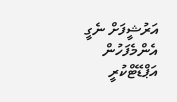އަރުޝީފަށް ނެގީ
އެންމެފަހުން އަޕްޑޭޓްކުރީ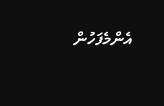އެންމެފަހުން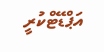އަޕްޑޭޓްކުރީ